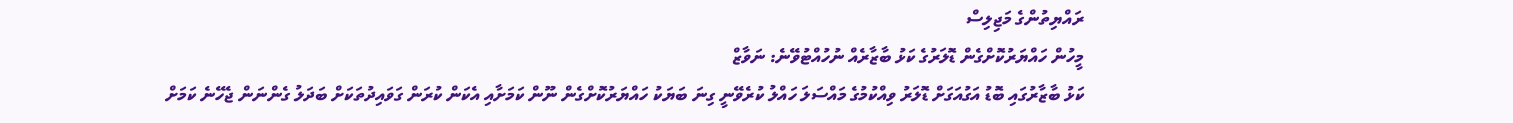ރައްޔިތުންގެ މަޖިލިސް
މީހުން ހައްޔަރުކޮށްގެން ޑޮލަރުގެ ކަޅު ބާޒާރެއް ނުހުއްޓުވޭނެ: ނަވާޒް
ކަޅު ބާޒާރުގައި ބޮޑު އަގުއަގަށް ޑޮލަރު ވިއްކުމުގެ މައްސަލަ ހައްލު ކުރެވޭނީ ގިނަ ބަޔަކު ހައްޔަރުކޮށްގެން ނޫން ކަމަށާއި އެކަން ކުރަން ގަވައިދުތަކަށް ބަދަލު ގެންނަން ޖެހޭނެ ކަމަށް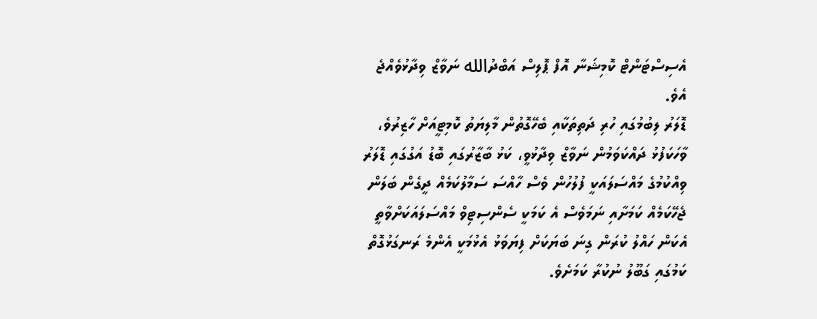އެސިސްޓަންޓް ކޮމިޝަނާ އޮފް ޕޮލިސް އަބްދުالله ނަވާޒް ވިދާޅުވެއްޖެ އެވެ.
ޑޮލަރު ލިބުމުގައި ހުރި ދަތިތަކާއި ބެހޭގޮތުން މާލިޔަތު ކޮމިޓީއަށް ހާޒިރުވެ، ވާހަކަފުޅު ދައްކަވަމުން ނަވާޒް ވިދާޅުވީ، ކަޅު ބާޒާރުގައި ބޮޑު އަގުގައި ޑޮލަރު ވިއްކުމުގެ މައްސަލައަކީ ފުލުހުން ވެސް ހާއްސަ ސަމާލުކަމެއް ދީގެން ބަލަން ޖެހޭކަމެއް ކަމަށާއި ނަމަވެސް އެ ކަމަކީ ސެންސިޓިވް މައްސަލައަކަށްވާތީ އެކަން ހައްލު ކުރަން ގިނަ ބަޔަކަށް ފިޔަވަޅު އެޅުމަކީ އެންމެ ރަނގަޅުގޮތް ކަމުގައި ގަބޫލު ނުކުރާ ކަމަށެވެ.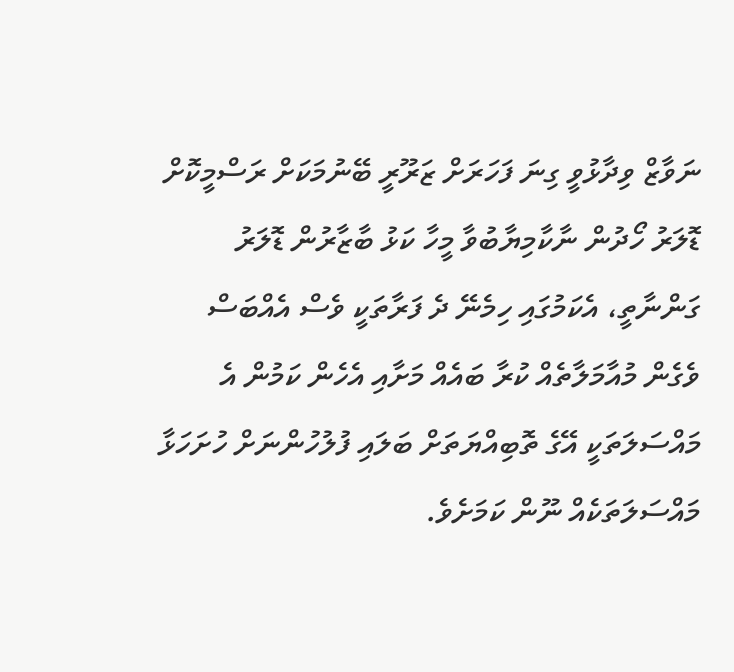ނަވާޒް ވިދާޅުވީ ގިނަ ފަހަރަށް ޒަރޫރީ ބޭނުމަކަށް ރަސްމީކޮށް ޑޮލަރު ހޯދުން ނާކާމިޔާބުވާ މީހާ ކަޅު ބާޒާރުން ޑޮލަރު ގަންނާތީ، އެކަމުގައި ހިމެނޭ ދެ ފަރާތަކީ ވެސް އެއްބަސް ވެގެން މުއާމަލާތެއް ކުރާ ބައެއް މަށާއި އެހެން ކަމުން އެ މައްސަލަތަކީ އޭގެ ތޮބިއްޔަތަށް ބަލައި ފުލުހުންނަށް ހުށަހަޅާ މައްސަލަތަކެއް ނޫން ކަމަށެވެ.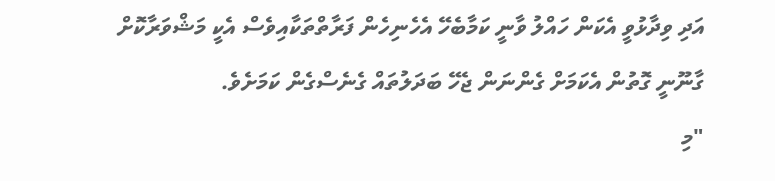އަދި ވިދާޅުވީ އެކަން ހައްލު ވާނީ ކަމާބެހޭ އެހެނިހެން ފަރާތްތަކާއިވެސް އެކީ މަޝްވަރާކޮށް ގާނޫނީ ގޮތުން އެކަމަށް ގެންނަން ޖެހޭ ބަދަލުތައް ގެނެސްގެން ކަމަށެވެ.
"މި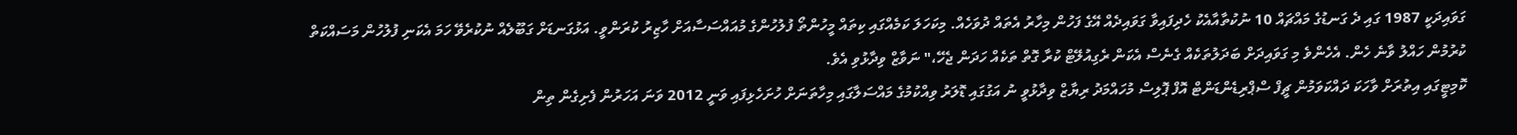ގަވައިދަކީ 1987 ގައި ދެ ގަނޑުގެ މައްޗައް 10 ނުކުތާއާއެކު ހެދިފައިވާ ގަވައިދެއް އޭގެ ފަހުން މިހާރު އެތައް ދުވަހެއް. މިކަހަލަ ކަމެއްގައި ކިތައް މީހުންތޯ ފުލުހުންގެ މުއައްސަސާއަށް ހާޒިރު ކުރަންވީ. އަޅުގަނޑަށް ގަބޫލެއް ނުކުރެވޭ ހަމަ އެކަނި ފުލުހުން މަސައްކަތް ކުރުމުން ހައްލު ވާނެ ހެން. އެހެންވެ މި ގަވައިދަށް ބަދަލުތަކެއް ގެނެސް އެކަން ރެގިއުލޭޓް ކުރާ ގޮތް ތަކެއް ހަދަން ޖެހޭ،" ނަވާޒް ވިދާޅުވި އެވެ.
ކޮމިޓީގައި އިތުރަށް ވާހަކަ ދައްކަވަމުން ޗީފް ސްޕްރިޑެންޑަންޓް އޮފް ޕޮލިސް މުހައްމަދު ރިޔާޒް ވިދާޅުވީ ނު އަގުގައި ޑޮލަރު ވިއްކުމުގެ މައްސަލާގައި މިހާތަނަށް ހުށަހެޅިފައި ވަނީ 2012 ވަނަ އަހަރުން ފެށިގެން ތިން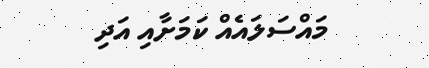މައްސަލައެއް ކަމަށާއި އަދި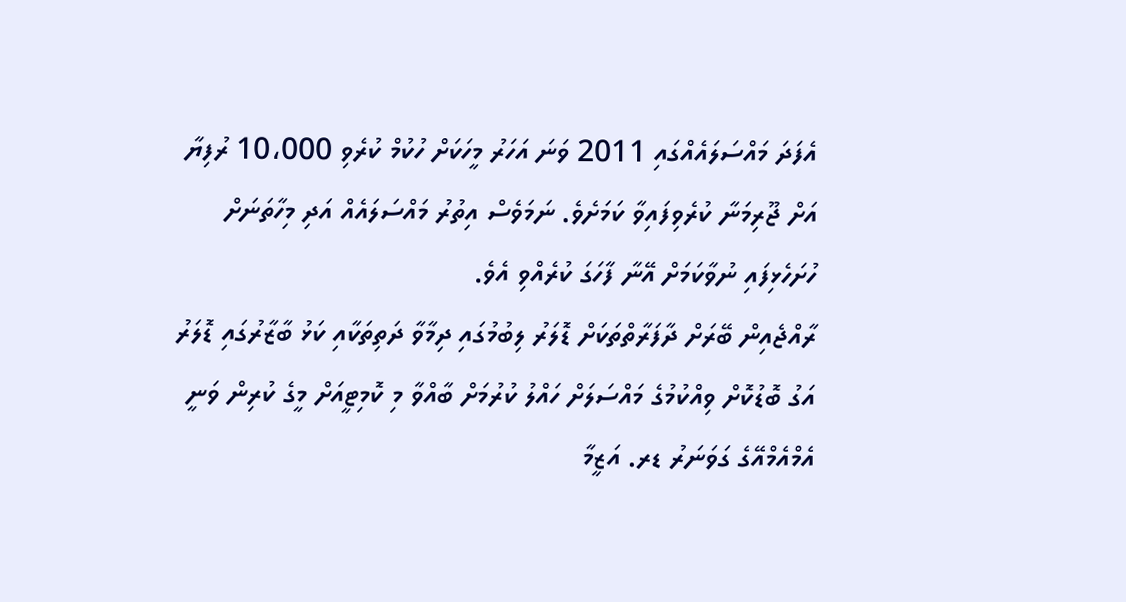އެފަދަ މައްސަލައެއްގައި 2011 ވަނަ އަހަރު މީހަކަށް ހުކުމް ކުރެވި 10،000 ރުފިޔާ އަށް ޖޫރިމަނާ ކުރެވިފައިވާ ކަމަށެވެ. ނަމަވެސް އިތުރު މައްސަލައެއް އަދި މިހާތަނަށް ހުށަހެޅިފައި ނުވާކަމަށް އޭނާ ފާހަގަ ކުރެއްވި އެވެ.
ރާއްޖެއިން ބޭރަށް ދާފަރާތްތަކަށް ޑޮލަރު ލިބުމުގައި ދިމާވާ ދަތިތަކާއި ކަޅު ބާޒާރުގައި ޑޮލަރު އަގު ބޮޑުކޮށް ވިއްކުމުގެ މައްސަލަށް ހައްލު ކުރުމަށް ބާއްވާ މި ކޮމިޓީއަށް މީގެ ކުރިން ވަނީ އެމްއެމްއޭގެ ގަވަނަރު ޑރ. އަޒީމާ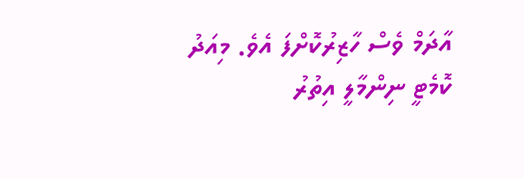އާދަމް ވެސް ހާޒިރުކޮށްފަ އެވެ. މިއަދު ކޮމެޓީ ނިންމާލީ އިތުރު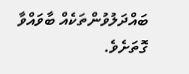ބައްދަލުވުންތަކެއް ބާވައްވާ ގޮތަށެވެ.